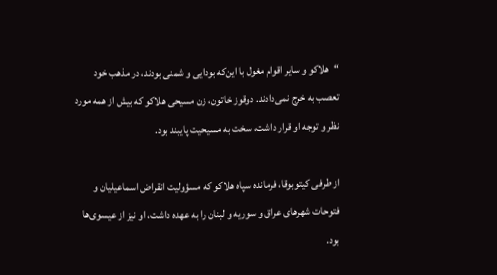“هلاکو و سایر اقوام مغول با این‌که بودایی و شمنی بودند، در مذهب خود تعصب به خرج نمی‌دادند. دوقوز خاتون، زن مسیحی هلاکو که بیش از همه مورد نظر و توجه او قرار داشت، سخت به مسیحیت پایبند بود.

از طرفی کیتوبوقا، فرمانده سپاه هلاکو که مسؤولیت انقراض اسماعیلیان و فتوحات شهرهای عراق و سوریه و لبنان را به عهده داشت، او نیز از عیسوی‌ها بود.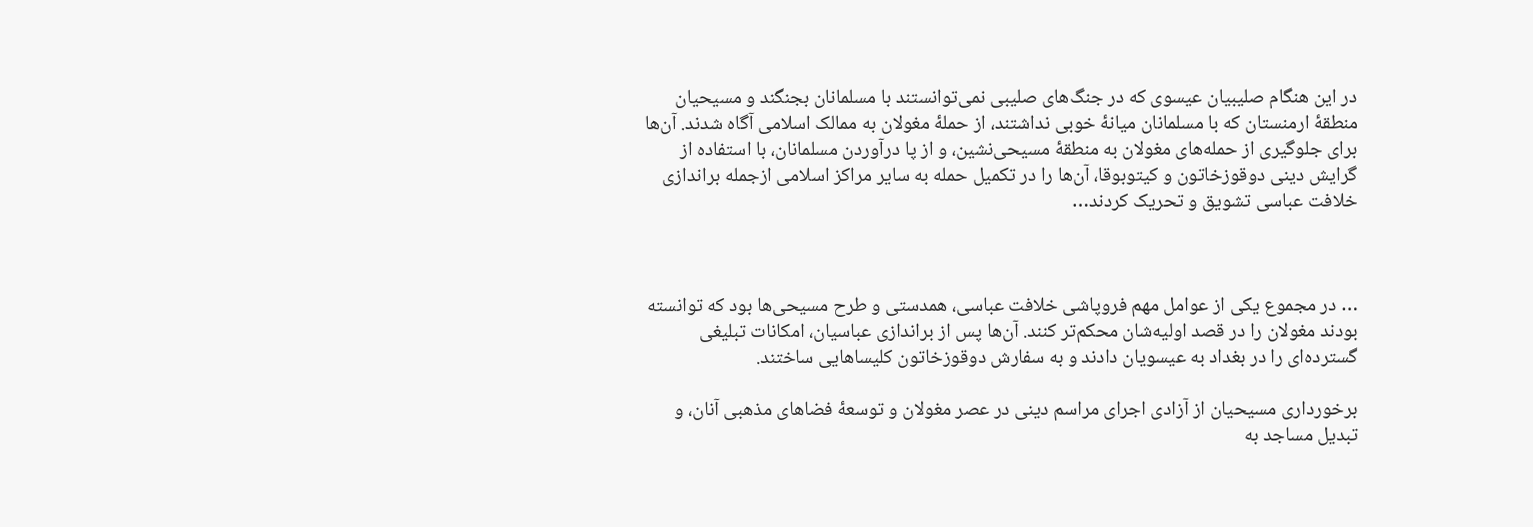در این هنگام صلیبیان عیسوی که در جنگ‌های صلیبی نمی‌توانستند با مسلمانان بجنگند و مسیحیان منطقۀ ارمنستان که با مسلمانان میانۀ خوبی نداشتند، از حملۀ مغولان به ممالک اسلامی آگاه شدند. آن‌ها برای جلوگیری از حمله‌های مغولان به منطقۀ مسیحی‌نشین، و از پا درآوردن مسلمانان، با استفاده از گرایش دینی دوقوزخاتون و کیتوبوقا، آن‌ها را در تکمیل حمله به سایر مراکز اسلامی ازجمله براندازی خلافت عباسی تشویق و تحریک کردند…



… در مجموع یکی از عوامل مهم فروپاشی خلافت عباسی، همدستی و طرح مسیحی‌ها بود که توانسته بودند مغولان را در قصد اولیه‌شان محکم‌تر کنند. آن‌ها پس از براندازی عباسیان، امکانات تبلیغی گسترده‌ای را در بغداد به عیسویان دادند و به سفارش دوقوزخاتون کلیساهایی ساختند.

برخورداری مسیحیان از آزادی اجرای مراسم دینی در عصر مغولان و توسعۀ فضاهای مذهبی آنان، و تبدیل مساجد به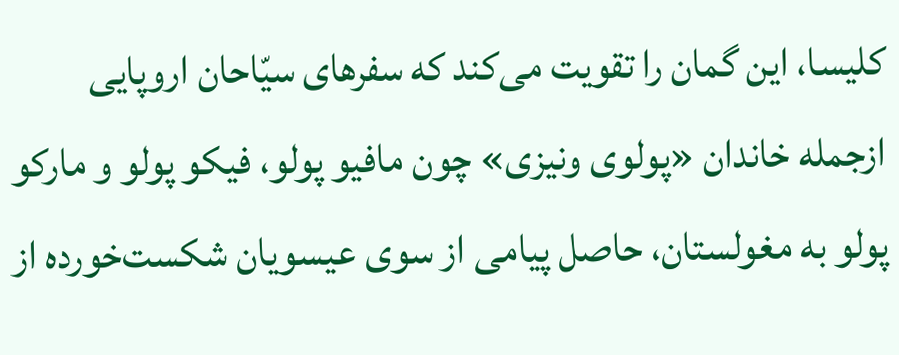کلیسا، این گمان را تقویت می‌کند که سفرهای سیّاحان اروپایی ازجمله خاندان «پولوی ونیزی» چون مافیو پولو، فیکو پولو و مارکو پولو به مغولستان، حاصل پیامی از سوی عیسویان شکست‌خورده از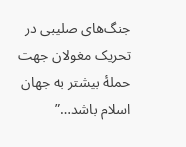جنگ‌های صلیبی در تحریک مغولان جهت حملۀ بیشتر به جهان اسلام باشد…”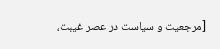[مرجعیت و سیاست در عصر غیبت،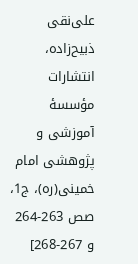علی‌نقی ذبیح‌زاده، انتشارات مؤسسۀ آموزشی و پژوهشی امام خمینی(ره)، ج1، صص 263-264 و 267-268]